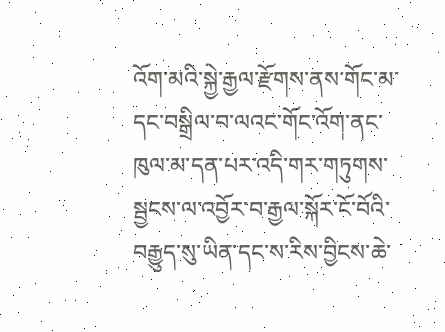འོག་མའི་སྐྱེ་རྒྱལ་རྫོགས་ནས་གོང་མ་དང་བསྒྲིལ་བ་ལའང་གོང་འོག་ནང་ཁུལ་མ་དན་པར་འདི་གར་གཏུགས་སྦྱངས་ལ་འབྱོར་བ་རྒྱལ་སྐོར་ངོ་བོའི་བརྒྱུད་སུ་ཡིན་དང་ས་རིས་བྱིངས་ཆེ་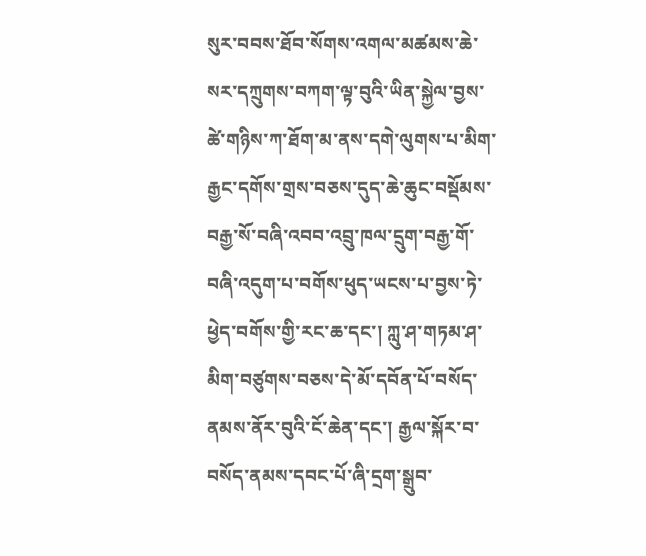སུར་བབས་ཐོབ་སོགས་འགལ་མཚམས་ཆེ་སར་དཀྲུགས་བཀག་ལྟ་བུའི་ཡིན་སྐྱེལ་བྱས་ཚེ་གཉིས་ཀ་ཐོག་མ་ནས་དགེ་ལུགས་པ་མིག་རྒྱང་དགོས་གྲས་བཅས་དུད་ཆེ་ཆུང་བསྡོམས་བརྒྱ་སོ་བཞི་འབབ་འབྲུ་ཁལ་དྲུག་བརྒྱ་གོ་བཞི་འདུག་པ་བགོས་ཕུད་ཡངས་པ་བྱས་ཏེ་ཕྱེད་བགོས་གྱི་རང་ཆ་དང་། ཀླུ་ཤ་གཏམ་ཤ་མིག་བཙུགས་བཅས་དེ་མོ་དབོན་པོ་བསོད་ནམས་ནོར་བུའི་ངོ་ཆེན་དང་། རྒྱལ་སྐོར་བ་བསོད་ནམས་དབང་པོ་ཞི་དྲག་སྒྲུབ་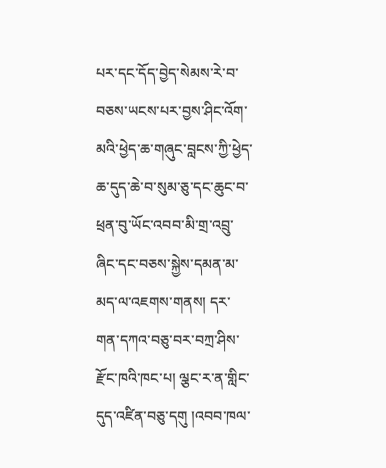པར་དང་དོད་བྱེད་སེམས་རེ་བ་བཅས་ཡངས་པར་བྱས་ཤིང་འོག་མའི་ཕྱེད་ཆ་གཞུང་བླངས་ཀྱི་ཕྱེད་ཆ་དུད་ཆེ་བ་སུམ་ཅུ་དང་ཆུང་བ་ཕྲན་བུ་ཡོང་འབབ་མི་གྲ་འབྲུ་ཞིང་དང་བཅས་སྐྱེས་དམན་མ་མད་ལ་འཇགས་གནས། དར་གན་དཀའ་བཅུ་བར་བཀྲ་ཤིས་རྫོང་ཁའི་ཁང་པ། ལྕང་ར་ན་གླིང་དུད་འཛིན་བཅུ་དགུ །འབབ་ཁལ་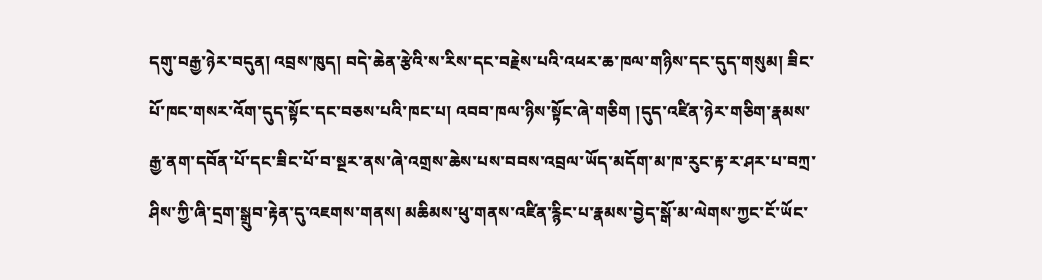དགུ་བརྒྱ་ཉེར་བདུན། འབྲས་ཁུད། བདེ་ཆེན་རྩེའི་ས་རིས་དང་བརྗེས་པའི་འཕར་ཆ་ཁལ་གཉིས་དང་དུད་གསུམ། ཟིང་པོ་ཁང་གསར་འོག་དུད་སྟོང་དང་བཅས་པའི་ཁང་པ། འབབ་ཁལ་ཉིས་སྟོང་ཞེ་གཅིག །དུད་འཛིན་ཉེར་གཅིག་རྣམས་རྒྱ་ནག་དབོན་པོ་དང་ཟིང་པོ་བ་སྔར་ནས་ཞེ་འགྲས་ཆེས་པས་བབས་འབྲལ་ཡོད་མདོག་མ་ཁ་རུང་རྟ་ར་ཤར་པ་བཀྲ་ཤིས་ཀྱི་ཞི་དྲག་སྒྲུབ་རྟེན་དུ་འཇགས་གནས། མཆིམས་ཕུ་གནས་འཛིན་རྙིང་པ་རྣམས་བྱེད་སྒོ་མ་ལེགས་ཀྱང་ངོ་ཡོང་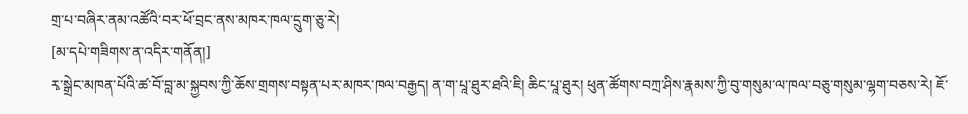གྲ་པ་བཞིར་ནམ་འཚོའི་བར་ཕོ་བྲང་ནས་མཁར་ཁལ་དྲུག་ཅུ་རེ།
[མ་དཔེ་གཟིགས་ན་འདིར་གནོན།]
རྭ་སྒྲེང་མཁན་པོའི་ཚ་བོ་བླ་མ་སྐྱབས་ཀྱི་ཆོས་གྲགས་བསྟན་པར་མཁར་ཁལ་བརྒྱད། ན་ག་པཱ་ཐུར་ཐའི་ཇི། ཆིང་པཱ་ཐུར། ཕུན་ཚོགས་བཀྲ་ཤིས་རྣམས་ཀྱི་བུ་གསུམ་ལ་ཁལ་བཅུ་གསུམ་ལྷག་བཅས་རེ། ཇོ་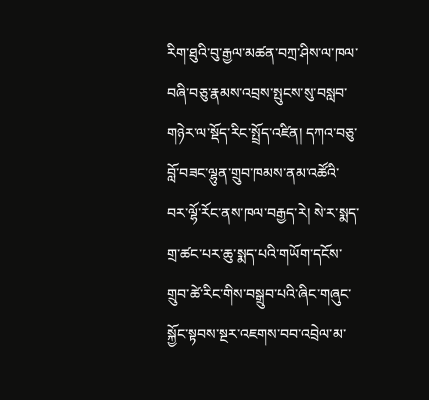རིག་ཐུའི་བུ་རྒྱལ་མཚན་བཀྲ་ཤིས་ལ་ཁལ་བཞི་བཅུ་རྣམས་འབྲས་སྤུངས་སུ་བསླབ་གཉེར་ལ་སྡོད་རིང་སྤྲོད་འཛིན། དཀའ་བཅུ་བློ་བཟང་ལྷུན་གྲུབ་ཁམས་ནམ་འཚོའི་བར་ལྷོ་རོང་ནས་ཁལ་བརྒྱད་རེ། སེ་ར་སྨད་གྲ་ཚང་པར་ཆུ་སྨད་པའི་གཡོག་དངོས་གྲུབ་ཚེ་རིང་གིས་བསྒྲུབ་པའི་ཞིང་གཞུང་སྐྱོང་སྟབས་སྔར་འཇགས་བབ་འབྲེལ་མ་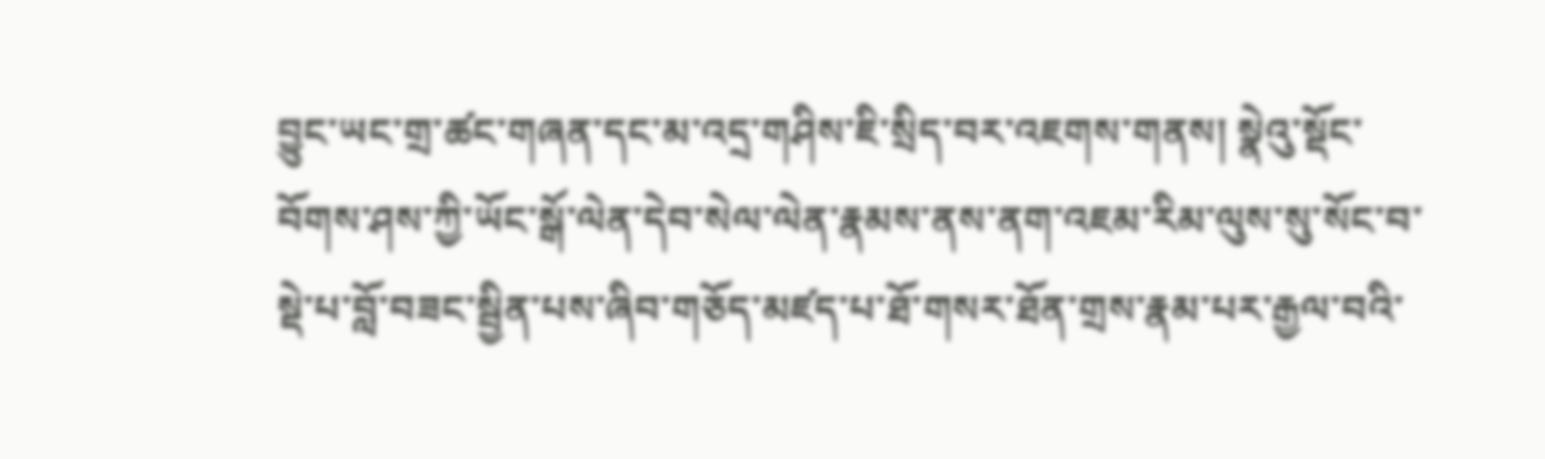བྱུང་ཡང་གྲ་ཚང་གཞན་དང་མ་འདྲ་གཤིས་ཇི་སྲིད་བར་འཇགས་གནས། སྣེའུ་སྡོང་བོགས་ཤས་ཀྱི་ཡོང་སྒོ་ལེན་དེབ་སེལ་ལེན་རྣམས་ནས་ནག་འཇམ་རིམ་ལུས་སུ་སོང་བ་སྡེ་པ་བློ་བཟང་སྦྱིན་པས་ཞིབ་གཅོད་མཛད་པ་ཐོ་གསར་ཐོན་གྲས་རྣམ་པར་རྒྱལ་བའི་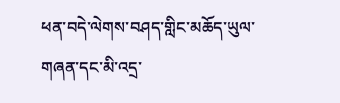ཕན་བདེ་ལེགས་བཤད་གླིང་མཆོད་ཡུལ་གཞན་དང་མི་འདྲ་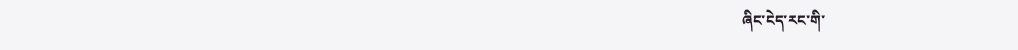ཞིང་ངེད་རང་གི་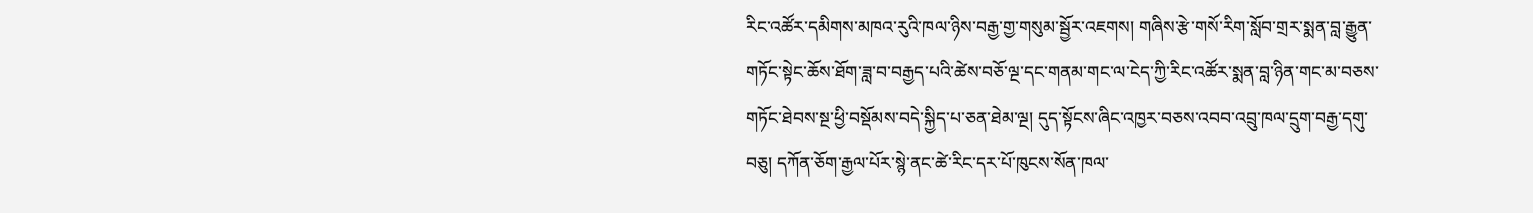རིང་འཚོར་དམིགས་མཁའ་རུའི་ཁལ་ཉིས་བརྒྱ་གྱ་གསུམ་སྦྱོར་འཇགས། གཞིས་རྩེ་གསོ་རིག་སློབ་གྲར་སྨན་བླ་རྒྱུན་གཏོང་སྟེང་ཆོས་ཐོག་ཟླ་བ་བརྒྱད་པའི་ཚེས་བཅོ་ལྔ་དང་གནམ་གང་ལ་ངེད་ཀྱི་རིང་འཚོར་སྨན་བླ་ཉིན་གང་མ་བཅས་གཏོང་ཐེབས་སྔ་ཕྱི་བསྡོམས་བདེ་སྐྱིད་པ་ཅན་ཐེམ་ལྔ། དུད་སྟོངས་ཞིང་འཁྱར་བཅས་འབབ་འབྲུ་ཁལ་དྲུག་བརྒྱ་དགུ་བཅུ། དཀོན་ཅོག་རྒྱལ་པོར་སྙེ་ནང་ཚེ་རིང་དར་པོ་ཁུངས་སོན་ཁལ་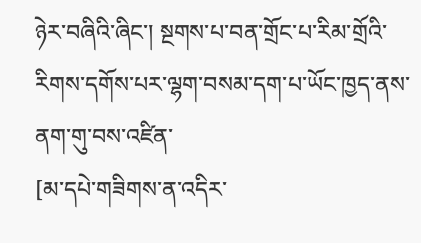ཉེར་བཞིའི་ཞིང་། སྔགས་པ་བན་གྲོང་པ་རིམ་གྲོའི་རིགས་དགོས་པར་ལྷག་བསམ་དག་པ་ཡོང་ཁྱད་ནས་ནག་གུ་བས་འཛིན་
[མ་དཔེ་གཟིགས་ན་འདིར་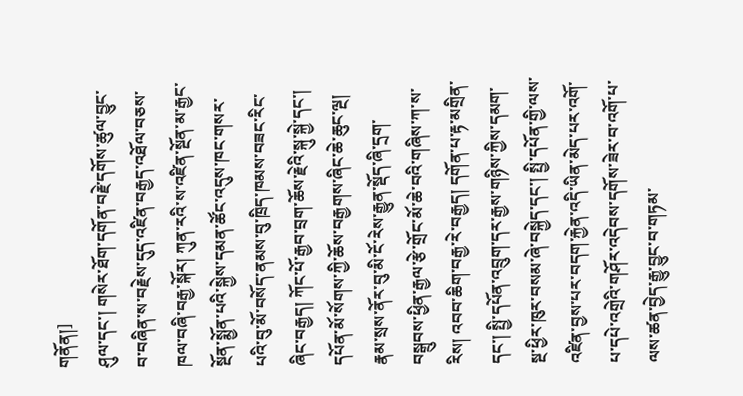གནོན།]
ཤུལ་དང་། གསེར་ཐོག་དགོན་བརྗེ་དགོས་ཚུལ་བྱུང་བ་བཞིན་ས་བརྗེས་དུད་འཛིན་བརྒྱད་འཐོལ་བཅས་ཁལ་བཞི་བརྒྱ་སྐོར། ཀུན་རའི་ས་འཛིན་སྔོན་མ་རྒྱང་སྔོན་སྨྱོན་པའི་སྐྱེས་དམན་ཚོང་འདུས་ཁང་གསར་པའི་བུ་མོ་བསོད་ནམས་བུ་ཁྲིད་ཁམས་བཟང་རིང་ཞིང་བརྒྱད། ཀོང་པོ་རྒྱབ་བྲག་ཆོས་རྗེའི་སྐུ་སྐྱེ་དང་། དཔོན་མོ་སོགས་ཀྱི་ཆོས་བརྒྱགས་ཞིང་ཆེ་ཆུང་ལྔ། རྣམ་སྲས་ནོར་བུ་མི་ངོ་རེས་རྒྱུན་སྡོད་ཞི་དྲག་བསྒྲུབས་ཕྱིན་རྒྱལ་རྩེ་གྲོང་མོ་ཆེ་བའི་གཞིས་ཀ་ས་རིས། འབབ་ཆིག་བརྒྱ་རེ་བརྒྱད། དགོན་པ་རྟ་མགྲིན་དང་། སྤྱི་དཔོན་འབྲུག་དར་རྒྱས་གཉིས་ཀྱིས་དམག་སྔ་ཕྱིར་ཁུར་བསམ་ཞེ་བསྐྱེད་དང་། སྤྱི་དཔོན་གྱི་ལས་འཛིན་བྱས་པར་བདག་རྐྱེན་འདི་ཡིན་མེད་པར་འགོ་པ་དཔེ་འགྲེའི་གཤོར་འདེབས་དགོས་ཟེར་བ་འགོ་པ་ལས་ཚན་བྱེད་རྒྱུ་བྱུང་བ་གཏམ་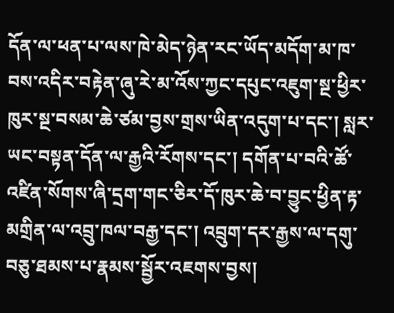དོན་ལ་ཕན་པ་ལས་ཁེ་མེད་ཉེན་རང་ཡོད་མདོག་མ་ཁ་བས་འདིར་བརྟེན་ཞུ་རེ་མ་འོས་ཀྱང་དཔུང་འཇུག་སྔ་ཕྱིར་ཁུར་སྔ་བསམ་ཆེ་ཙམ་བྱས་གྲས་ཡིན་འདུག་པ་དང་། སླར་ཡང་བསྟན་དོན་ལ་རྒྱའི་རོགས་དང་། དགོན་པ་བའི་ཚོ་འཛིན་སོགས་ཞི་དྲག་གང་ཅིར་དོ་ཁུར་ཆེ་བ་བྱུང་ཕྱིན་རྟ་མགྲིན་ལ་འབྲུ་ཁལ་བརྒྱ་དང་། འབྲུག་དར་རྒྱས་ལ་དགུ་བཅུ་ཐམས་པ་རྣམས་སྦྱོར་འཇགས་བྱས།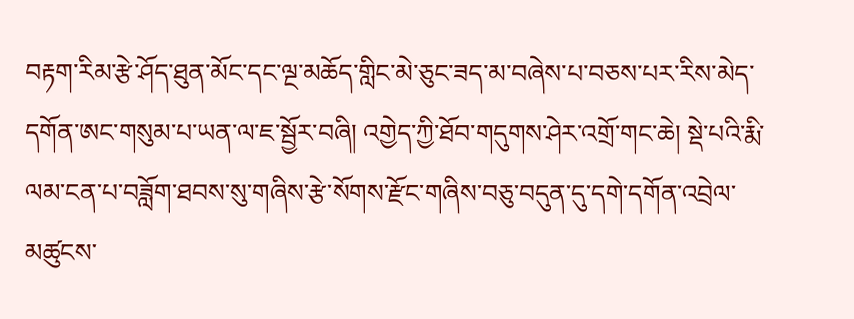བརྟག་རིམ་རྩེ་ཤོད་ཐུན་མོང་དང་ལྔ་མཆོད་གླིང་མེ་ཅུང་ཟད་མ་བཞེས་པ་བཅས་པར་རིས་མེད་དགོན་ཨང་གསུམ་པ་ཡན་ལ་ཇ་སྦྱོར་བཞི། འགྱེད་ཀྱི་ཐོབ་གདུགས་ཤེར་འགྲོ་གང་ཆེ། སྡེ་པའི་རྨི་ལམ་ངན་པ་བཟློག་ཐབས་སུ་གཞིས་རྩེ་སོགས་རྫོང་གཞིས་བཅུ་བདུན་དུ་དགེ་དགོན་འབྲེལ་མཚུངས་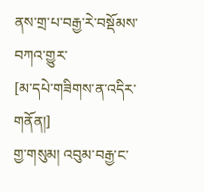ནས་གྲ་པ་བརྒྱ་རེ་བསྡོམས་བཀའ་གྱུར་
[མ་དཔེ་གཟིགས་ན་འདིར་གནོན།]
གྱ་གསུམ། འབུམ་བརྒྱ་ང་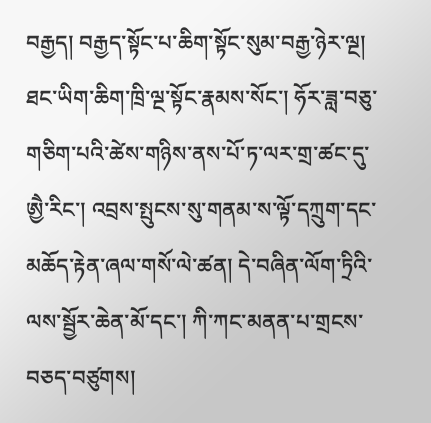བརྒྱད། བརྒྱད་སྟོང་པ་ཆིག་སྟོང་སུམ་བརྒྱ་ཉེར་ལྔ། ཐང་ཡིག་ཆིག་ཁྲི་ལྔ་སྟོང་རྣམས་སོང་། ཧོར་ཟླ་བཅུ་གཅིག་པའི་ཚེས་གཉིས་ནས་པོ་ཏ་ལར་གྲ་ཚང་དུ་ཨྱཻ་རིང་། འབྲས་སྤུངས་སུ་གནམ་ས་ལྟོ་དཀྲུག་དང་མཆོད་རྟེན་ཞལ་གསོ་ལེ་ཚན། དེ་བཞིན་ལོག་ཏྲིའི་ལས་སྦྱོར་ཆེན་མོ་དང་། ཀི་ཀང་མནན་པ་གྲངས་བཅད་བཙུགས།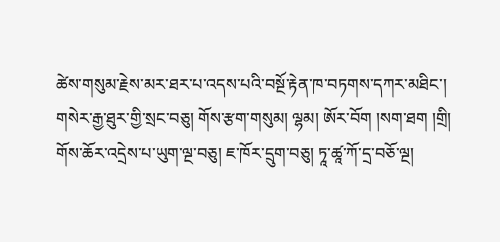ཚེས་གསུམ་རྗེས་མར་ཐར་པ་འདས་པའི་བསྔོ་རྟེན་ཁ་བཏགས་དཀར་མཐིང་། གསེར་རྒྱ་ཐུར་གྱི་སྲང་བཅུ། གོས་རྩག་གསུམ། ལྷམ། ཨོར་བོག །སག་ཐག །གྲི། གོས་ཆོར་འདྲེས་པ་ཡུག་ལྔ་བཅུ། ཇ་ཁོར་དྲུག་བཅུ། ཏཱ་ཚཱ་ཀོ་དྲ་བཅོ་ལྔ།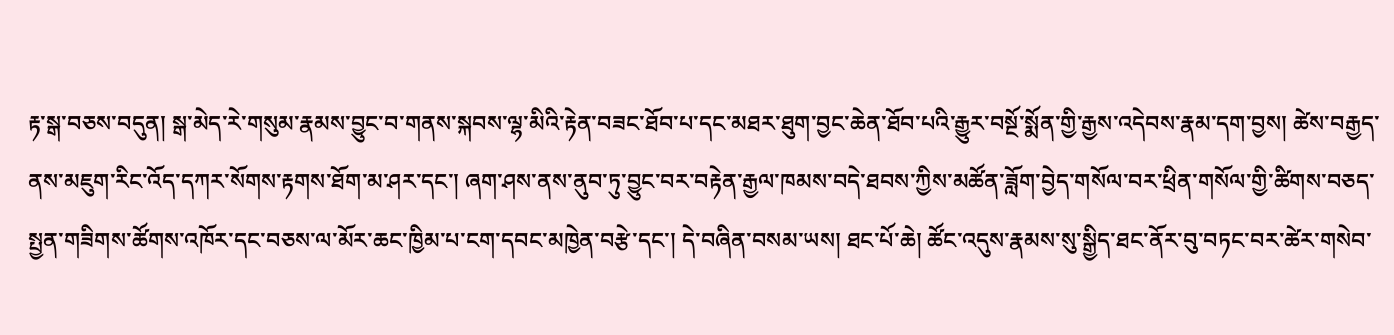རྟ་སྒ་བཅས་བདུན། སྒ་མེད་རེ་གསུམ་རྣམས་བྱུང་བ་གནས་སྐབས་ལྷ་མིའི་རྟེན་བཟང་ཐོབ་པ་དང་མཐར་ཐུག་བྱང་ཆེན་ཐོབ་པའི་རྒྱུར་བསྔོ་སྨོན་གྱི་རྒྱས་འདེབས་རྣམ་དག་བྱས། ཚེས་བརྒྱད་ནས་མཇུག་རིང་འོད་དཀར་སོགས་རྟགས་ཐོག་མ་ཤར་དང་། ཞག་ཤས་ནས་ནུབ་ཏུ་བྱུང་བར་བརྟེན་རྒྱལ་ཁམས་བདེ་ཐབས་ཀྱིས་མཚོན་ཟློག་བྱེད་གསོལ་བར་ཕྲིན་གསོལ་གྱི་ཚིགས་བཅད་སྤྱན་གཟིགས་ཚོགས་འཁོར་དང་བཅས་ལ་མོར་ཆང་ཁྱིམ་པ་ངག་དབང་མཁྱེན་བརྩེ་དང་། དེ་བཞིན་བསམ་ཡས། ཐང་པོ་ཆེ། ཚོང་འདུས་རྣམས་སུ་སྒྱིད་ཐང་ནོར་བུ་བཏང་བར་ཚེར་གསེབ་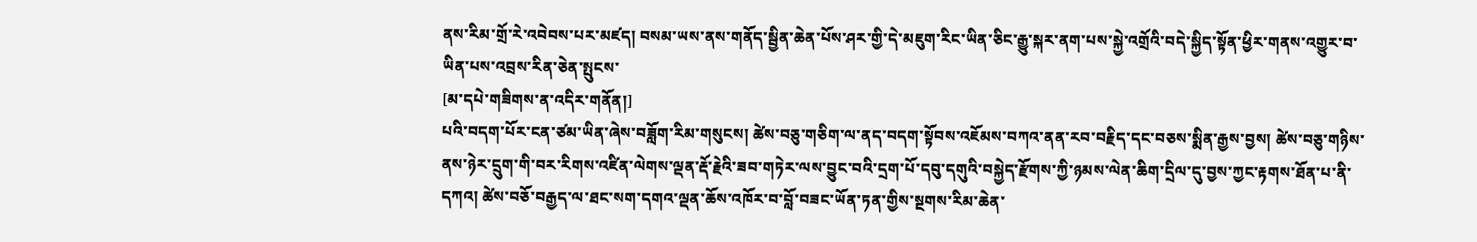ནས་རིམ་གྲོ་རེ་འབེབས་པར་མཛད། བསམ་ཡས་ནས་གནོད་སྦྱིན་ཆེན་པོས་ཤར་གྱི་དེ་མཇུག་རིང་ཡིན་ཅིང་རྒྱུ་སྐར་ནག་པས་སྐྱེ་འགྲོའི་བདེ་སྐྱིད་སྟོན་ཕྱིར་གནས་འགྱུར་བ་ཡིན་པས་འབྲས་རིན་ཅེན་སྤུངས་
[མ་དཔེ་གཟིགས་ན་འདིར་གནོན།]
པའི་བདག་པོར་ངན་ཙམ་ཡིན་ཞེས་བཟློག་རིམ་གསུངས། ཚེས་བཅུ་གཅིག་ལ་ནད་བདག་སྟོབས་འཇོམས་བཀའ་ནན་རབ་བརྗིད་དང་བཅས་སྨིན་རྒྱས་བྱས། ཚེས་བཅུ་གཉིས་ནས་ཉེར་དྲུག་གི་བར་རིགས་འཛིན་ལེགས་ལྡན་རྡོ་རྗེའི་ཟབ་གཏེར་ལས་བྱུང་བའི་དྲག་པོ་དབུ་དགུའི་བསྐྱེད་རྫོགས་ཀྱི་ཉམས་ལེན་ཆིག་དྲིལ་དུ་བྱས་ཀྱང་རྟགས་ཐོན་པ་ནི་དཀའ། ཚེས་བཅོ་བརྒྱད་ལ་ཐང་སག་དགའ་ལྡན་ཆོས་འཁོར་བ་བློ་བཟང་ཡོན་ཏན་གྱིས་སྔགས་རིམ་ཆེན་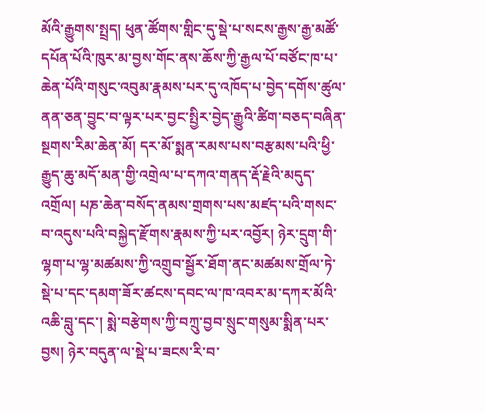མོའི་རྒྱུགས་སྤྲད། ཕུན་ཚོགས་གླིང་དུ་སྡེ་པ་སངས་རྒྱས་རྒྱ་མཚོ་དཔོན་པོའི་ཁུར་མ་བྱས་གོང་ནས་ཆོས་ཀྱི་རྒྱལ་པོ་བཙོང་ཁ་པ་ཆེན་པོའི་གསུང་འབུམ་རྣམས་པར་དུ་འཁོད་པ་བྱེད་དགོས་ཚུལ་ནན་ཅན་བྱུང་བ་ལྟར་པར་བྱང་སྤྱིར་བྱེད་རྒྱུའི་ཚིག་བཅད་བཞིན་སྔགས་རིམ་ཆེན་མོ། དར་མོ་སྨན་རམས་པས་བརྩམས་པའི་ཕྱི་རྒྱུད་ཆུ་མདོ་མན་གྱི་འགྲེལ་པ་དཀའ་གནད་རྡོ་རྗེའི་མདུད་འགྲོལ། པཎ་ཆེན་བསོད་ནམས་གྲགས་པས་མཛད་པའི་གསང་བ་འདུས་པའི་བསྐྱེད་རྫོགས་རྣམས་ཀྱི་པར་འབྱོར། ཉེར་དྲུག་གི་ལྷག་པ་ལྷ་མཚམས་ཀྱི་འགྲུབ་སྦྱོར་ཐོག་ནང་མཚམས་གྲོལ་ཏེ་སྡེ་པ་དང་དམག་ཟོར་ཚངས་དབང་ལ་ཁ་འབར་མ་དཀར་མོའི་འཆི་བླུ་དང་། སྨེ་བརྩེགས་ཀྱི་བཀྲུ་བྱབ་སྲུང་གསུམ་སྨིན་པར་བྱས། ཉེར་བདུན་ལ་སྡེ་པ་ཟངས་རི་བ་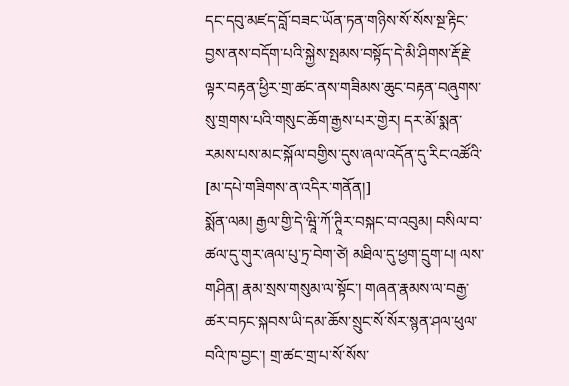དང་དབུ་མཛད་བློ་བཟང་ཡོན་ཏན་གཉིས་སོ་སོས་སྔ་རྟིང་བྱས་ནས་བདོག་པའི་སྐྱེས་སྤམས་བསྟོད་དེ་མི་ཤིགས་རྡོ་རྗེ་ལྟར་བརྟན་ཕྱིར་གྲ་ཚང་ནས་གཟིམས་ཆུང་བརྟན་བཞུགས་སུ་གྲགས་པའི་གསུང་ཆོག་རྒྱས་པར་གྱེར། དར་མོ་སྨན་རམས་པས་མང་སྐོལ་བགྱིས་དུས་ཞལ་འདོན་དུ་རིང་འཚོའི་
[མ་དཔེ་གཟིགས་ན་འདིར་གནོན།]
སྨོན་ལམ། རྒྱལ་གྱི་དེ་ཝཱི་ཀོ་ཊཱིར་བསྐང་བ་འབུམ། བསིལ་བ་ཚལ་དུ་གུར་ཞལ་པུ་ཏྲ་བེག་ཙེ། མཐིལ་དུ་ཕྱག་དྲུག་པ། ལས་གཤིན། རྣམ་སྲས་གསུམ་ལ་སྟོང་། གཞན་རྣམས་ལ་བརྒྱ་ཚར་བཏང་སྐབས་ཡི་དམ་ཆོས་སྲུང་སོ་སོར་སྙན་ཤལ་ཕུལ་བའི་ཁ་བྱང་། གྲ་ཚང་གྲ་པ་སོ་སོས་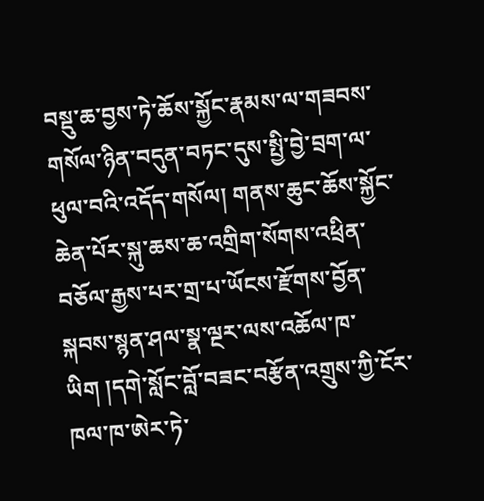བསྡུ་ཆ་བྱས་ཏེ་ཆོས་སྐྱོང་རྣམས་ལ་གཟབས་གསོལ་ཉིན་བདུན་བཏང་དུས་སྤྱི་བྱེ་བྲག་ལ་ཕུལ་བའི་འདོད་གསོལ། གནས་ཆུང་ཆོས་སྐྱོང་ཆེན་པོར་སྐུ་ཆས་ཆ་འགྲིག་སོགས་འཕྲིན་བཅོལ་རྒྱས་པར་གྲ་པ་ཡོངས་རྫོགས་བྱོན་སྐབས་སྙན་ཤལ་སྣ་ལྔར་ལས་འཆོལ་ཁ་ཡིག །དགེ་སློང་བློ་བཟང་བརྩོན་འགྲུས་ཀྱི་ངོར་ཁལ་ཁ་ཨེར་ཏེ་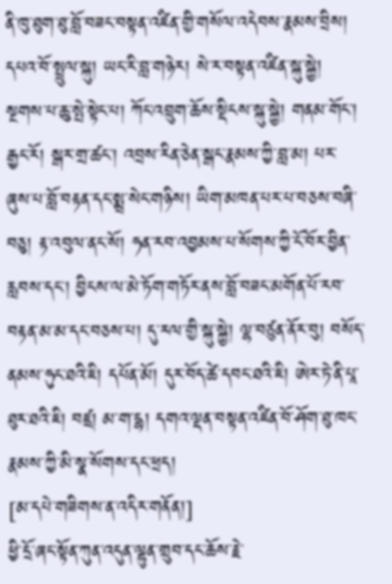ནི་ཁུ་ཐུག་ཐུ་བློ་བཟང་བསྟན་འཛིན་གྱི་གསོལ་འདེབས་རྣམས་བྲིས། དཔའ་བོ་སྤྲུལ་སྐུ། ཡང་རི་བླ་གཉེར། སེ་ར་བསྟན་འཛིན་སྐུ་སྐྱེ། སྔགས་པ་ཆུ་སྤེ་སྟེང་པ། ཀོང་འབྲུག་ཆོས་སྡིངས་སྐུ་སྐྱེ། གནམ་གོང་། རྒྱང་རོ། སྒར་གྲ་ཚང་། འབྲས་རིན་ཅེན་སྒང་རྣམས་ཀྱི་བླ་མ། པར་ཞུས་པ་བློ་བརྟན་དང་སྨྲ་སེང་གཉིས། ཡིག་མཁན་པར་པ་བཅས་བཞི་བཅུ། རྟ་འབུལ་ནང་སོ། ཧན་རབ་འབྱམས་པ་སོགས་ཀྱི་ངོ་བོར་བྱིན་རླབས་དང་། བྱིངས་ལ་མེ་ཏོག་གཏོར་ནས་བློ་བཟང་མགོན་པོ་རབ་བརྟན་མ་མ་དང་བཅས་པ། དུ་རལ་གྱི་སྐུ་སྐྱེ། ལྷ་བཙུན་ནོར་བུ། བསོད་ནམས་ཧུང་ཐའི་ཇི། དཔོན་མོ། དུར་བོད་ཚེ་དབང་ཐའི་ཇི། ཨེར་ཏེ་ནི་པཱ་ཐུར་ཐའི་ཇི། བཛྲ། མ་ག་དྷ། དགའ་ལྡན་བསྟན་འཛིན་བོ་ཤོག་ཐུ་ཁང་རྣམས་ཀྱི་མི་སྣ་སོགས་དང་ཕྲད།
[མ་དཔེ་གཟིགས་ན་འདིར་གནོན།]
ཕྱི་དྲོ་ཞང་སྟོན་ཀུན་འདུན་ལྷུན་གྲུབ་དང་ཆོས་རྗེ་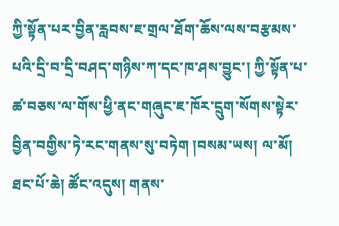ཀྱི་སྟོན་པར་བྱིན་རླབས་ཇ་གྲལ་ཐོག་ཆོས་ལས་བརྩམས་པའི་དྲི་བ་དྲི་བཤད་གཉིས་ཀ་དང་ཁ་ཤས་བྱུང་། ཀྱི་སྟོན་པ་ཚ་བཅས་ལ་གོས་ཕྱི་ནང་གཞུང་ཇ་ཁོར་དྲུག་སོགས་སྟེར་བྱིན་བགྱིས་ཏེ་རང་གནས་སུ་བཏེག །བསམ་ཡས། ལ་མོ། ཐང་པོ་ཆེ། ཚོང་འདུས། གནས་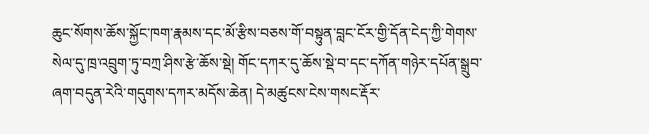ཆུང་སོགས་ཆོས་སྐྱོང་ཁག་རྣམས་དང་མོ་རྩིས་བཅས་གོ་བསྟུན་བླང་ངོར་གྱི་དོན་ངེད་ཀྱི་གེགས་སེལ་དུ་ཁྲ་འབྲུག་ཏུ་བཀྲ་ཤིས་རྩེ་ཆོས་སྡེ། གོང་དཀར་དུ་ཆོས་སྡེ་བ་དང་དཀོན་གཉེར་དཔོན་སྒྲུབ་ཞག་བདུན་རེའི་གདུགས་དཀར་མདོས་ཆེན། དེ་མཚུངས་ངེས་གསང་རྡོར་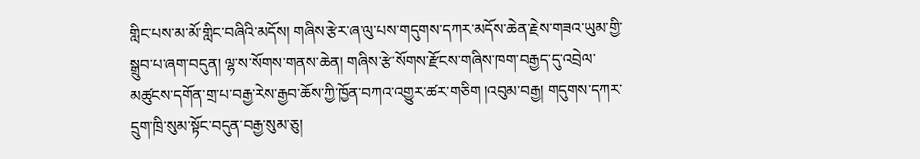གླིང་པས་མ་མོ་གླིང་བཞིའི་མདོས། གཞིས་རྩེར་ཞ་ལུ་པས་གདུགས་དཀར་མདོས་ཆེན་རྗེས་གཟའ་ཡུམ་གྱི་སྒྲུབ་པ་ཞག་བདུན། ལྷ་ས་སོགས་གནས་ཆེན། གཞིས་རྩེ་སོགས་རྫོངས་གཞིས་ཁག་བརྒྱད་དུ་འབྲེལ་མཚུངས་དགོན་གྲ་པ་བརྒྱ་རེས་རྒྱབ་ཆོས་ཀྱི་ཁྱོན་བཀའ་འགྱུར་ཚར་གཅིག །འབུམ་བརྒྱ། གདུགས་དཀར་དྲུག་ཁྲི་སུམ་སྟོང་བདུན་བརྒྱ་སུམ་ཅུ།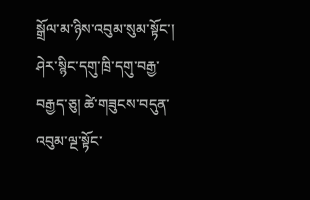སྒྲོལ་མ་ཉིས་འབུམ་སུམ་སྟོང་། ཤེར་སྙིང་དགུ་ཁྲི་དགུ་བརྒྱ་བརྒྱད་ཅུ། ཚེ་གཟུངས་བདུན་འབུམ་ལྔ་སྟོང་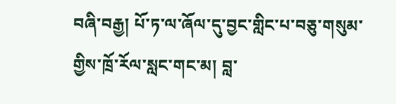བཞི་བརྒྱ། པོ་ཏ་ལ་ཞོལ་དུ་བྱང་གླིང་པ་བཅུ་གསུམ་གྱིས་ཁྲོ་རོལ་སླང་གང་མ། བླ་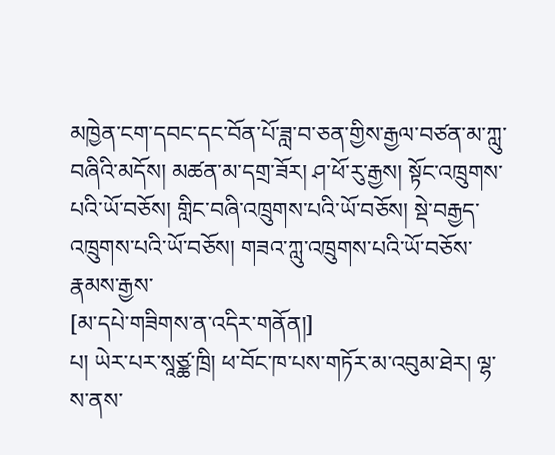མཁྱེན་ངག་དབང་དང་བོན་པོ་ཟླ་བ་ཅན་གྱིས་རྒྱལ་བཙན་མ་ཀླུ་བཞིའི་མདོས། མཚན་མ་དགྲ་ཟོར། ཤ་ཕོ་རུ་རྒྱས། སྟོང་འཁྲུགས་པའི་ཡོ་བཅོས། གླིང་བཞི་འཁྲུགས་པའི་ཡོ་བཅོས། སྡེ་བརྒྱད་འཁྲུགས་པའི་ཡོ་བཅོས། གཟའ་ཀླུ་འཁྲུགས་པའི་ཡོ་བཅོས་རྣམས་རྒྱས་
[མ་དཔེ་གཟིགས་ན་འདིར་གནོན།]
པ། ཡེར་པར་སཱཙྪ་ཁྲི། ཕ་བོང་ཁ་པས་གཏོར་མ་འབུམ་ཐེར། ལྷ་ས་ནས་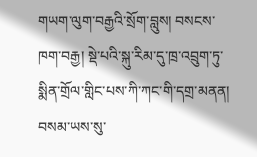གཡག་ལུག་བརྒྱའི་སྲོག་བླུས། བསངས་ཁག་བརྒྱ། སྡེ་པའི་སྐུ་རིམ་དུ་ཁྲ་འབྲུག་ཏུ་སྨིན་གྲོལ་གླིང་པས་ཀི་ཀང་གི་དགྲ་མནན། བསམ་ཡས་སུ་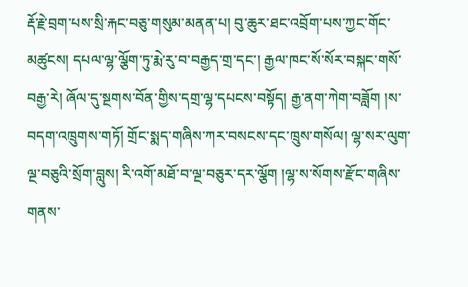རྡོ་རྗེ་བྲག་པས་སྲི་རྐང་བཅུ་གསུམ་མནན་པ། བུ་ཆུར་ཐང་འབྲོག་པས་ཀྱང་གོང་མཚུངས། དཔལ་ལྷ་ལྕོག་ཏུ་རྨེ་རུ་བ་བརྒྱད་གྲ་དང་། རྒྱལ་ཁང་སོ་སོར་བསྐང་གསོ་བརྒྱ་རེ། ཞོལ་དུ་སྔགས་བོན་གྱིས་དགྲ་ལྷ་དཔངས་བསྟོད། རྒྱ་ནག་ཀེག་བཟློག །ས་བདག་འཁྲུགས་གཏོ། གྲོང་སྨད་གཞིས་ཀར་བསངས་དང་ཁྲུས་གསོལ། ལྷ་སར་ལུག་ལྔ་བཅུའི་སྲོག་བླུས། རི་འགོ་མཐོ་བ་ལྔ་བཅུར་དར་ལྕོག །ལྷ་ས་སོགས་རྫོང་གཞིས་གནས་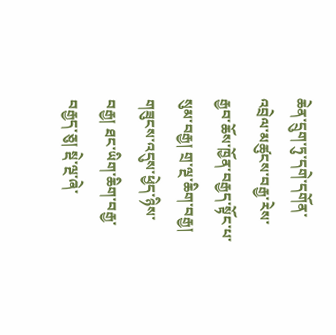ཆེན་དྲུག་ཏུ་དགེ་དགོན་འབྲེལ་མཚུངས་བརྒྱ་རེས་རྒྱབ་ཆོས་ཁྱོན་བརྒྱད་སྟོང་པ་སུམ་བརྒྱ། གྲ་ལྔ་ཆིག་བརྒྱ། གཟུངས་འདུས་ཕྱེད་ཉིས་བརྒྱ། ཐང་ཡིག་ཆིག་བརྒྱ་བརྒྱད་ཅུ། སྡེ་ལྔ་ཞེ་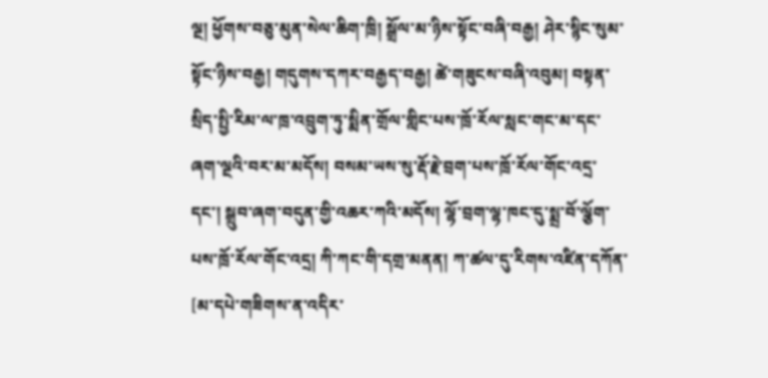ལྔ། ཕྱོགས་བཅུ་མུན་སེལ་ཆིག་ཁྲི། སྒྲོལ་མ་ཉིས་སྟོང་བཞི་བརྒྱ། ཤེར་སྙིང་སུམ་སྟོང་ཉིས་བརྒྱ། གདུགས་དཀར་བརྒྱད་བརྒྱ། ཚེ་གཟུངས་བཞི་འབུམ། བསྟན་སྲིད་སྤྱི་རིམ་ལ་ཁྲ་འབྲུག་ཏུ་སྨིན་གྲོལ་གླིང་པས་ཁྲོ་རོལ་སླང་གང་མ་དང་ཞག་ལྔའི་བར་མ་མདོས། བསམ་ཡས་སུ་རྡོ་རྗེ་བྲག་པས་ཁྲོ་རོལ་གོང་འདྲ་དང་། སྒྲུབ་ཞག་བདུན་གྱི་འཆར་ཀའི་མདོས། ལྷོ་བྲག་ལྷ་ཁང་དུ་སྨྲ་བོ་ལྕོག་པས་ཁྲོ་རོལ་གོང་འདྲ། ཀི་ཀང་གི་དགྲ་མནན། ཀ་ཚལ་དུ་རིགས་འཛིན་དཀོན་
[མ་དཔེ་གཟིགས་ན་འདིར་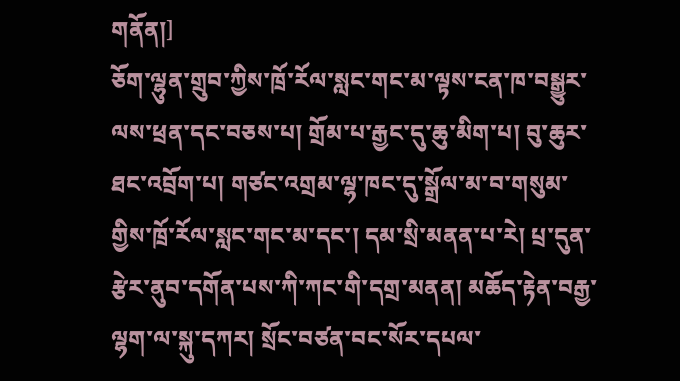གནོན།]
ཅོག་ལྷུན་གྲུབ་ཀྱིས་ཁྲོ་རོལ་སླང་གང་མ་ལྟས་ངན་ཁ་བསྒྱུར་ལས་ཕྲན་དང་བཅས་པ། གྲོམ་པ་རྒྱང་དུ་ཆུ་མིག་པ། བུ་ཆུར་ཐང་འབྲོག་པ། གཙང་འགྲམ་ལྷ་ཁང་དུ་སྒྲོལ་མ་བ་གསུམ་གྱིས་ཁྲོ་རོལ་སླང་གང་མ་དང་། དམ་སྲི་མནན་པ་རེ། པྲ་དུན་རྩེར་ནུབ་དགོན་པས་ཀི་ཀང་གི་དགྲ་མནན། མཆོད་རྟེན་བརྒྱ་ལྷག་ལ་སྐུ་དཀར། སྲོང་བཙན་བང་སོར་དཔལ་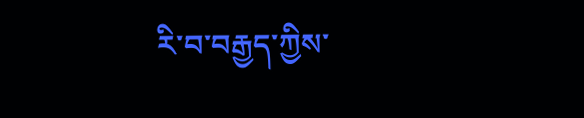རི་བ་བརྒྱད་ཀྱིས་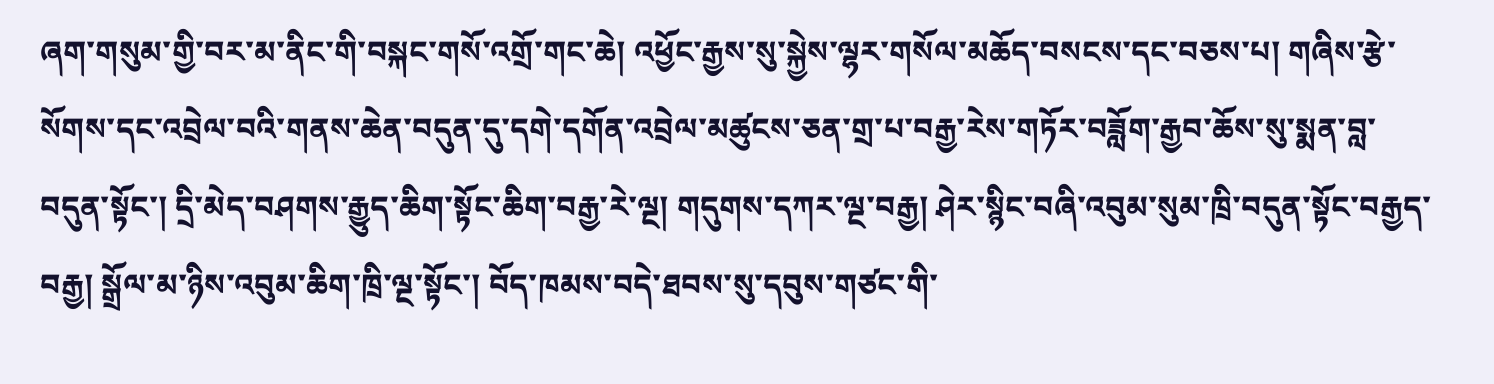ཞག་གསུམ་གྱི་བར་མ་ནིང་གི་བསྐང་གསོ་འགྲོ་གང་ཆེ། འཕྱོང་རྒྱས་སུ་སྐྱེས་ལྷར་གསོལ་མཆོད་བསངས་དང་བཅས་པ། གཞིས་རྩེ་སོགས་དང་འབྲེལ་བའི་གནས་ཆེན་བདུན་དུ་དགེ་དགོན་འབྲེལ་མཚུངས་ཅན་གྲ་པ་བརྒྱ་རེས་གཏོར་བཟློག་རྒྱབ་ཆོས་སུ་སྨན་བླ་བདུན་སྟོང་། དྲི་མེད་བཤགས་རྒྱུད་ཆིག་སྟོང་ཆིག་བརྒྱ་རེ་ལྔ། གདུགས་དཀར་ལྔ་བརྒྱ། ཤེར་སྙིང་བཞི་འབུམ་སུམ་ཁྲི་བདུན་སྟོང་བརྒྱད་བརྒྱ། སྒྲོལ་མ་ཉིས་འབུམ་ཆིག་ཁྲི་ལྔ་སྟོང་། བོད་ཁམས་བདེ་ཐབས་སུ་དབུས་གཙང་གི་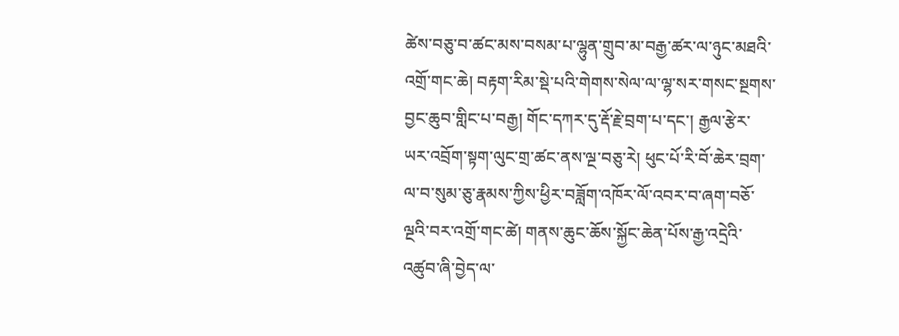ཚེས་བཅུ་བ་ཚང་མས་བསམ་པ་ལྷུན་གྲུབ་མ་བརྒྱ་ཚར་ལ་ཉུང་མཐའི་འགྲོ་གང་ཆེ། བརྟག་རིམ་སྡེ་པའི་གེགས་སེལ་ལ་ལྷ་སར་གསང་སྔགས་བྱང་ཆུབ་གླིང་པ་བརྒྱ། གོང་དཀར་དུ་རྡོ་རྗེ་བྲག་པ་དང་། རྒྱལ་རྩེར་ཡར་འབྲོག་སྟག་ལུང་གྲ་ཚང་ནས་ལྔ་བཅུ་རེ། ཕུང་པོ་རི་བོ་ཆེར་བྲག་ལ་བ་སུམ་ཅུ་རྣམས་ཀྱིས་ཕྱིར་བཟློག་འཁོར་ལོ་འབར་བ་ཞག་བཅོ་ལྔའི་བར་འགྲོ་གང་ཚེ། གནས་ཆུང་ཆོས་སྐྱོང་ཆེན་པོས་རྒྱ་འདྲེའི་འཚུབ་ཞི་བྱེད་ལ་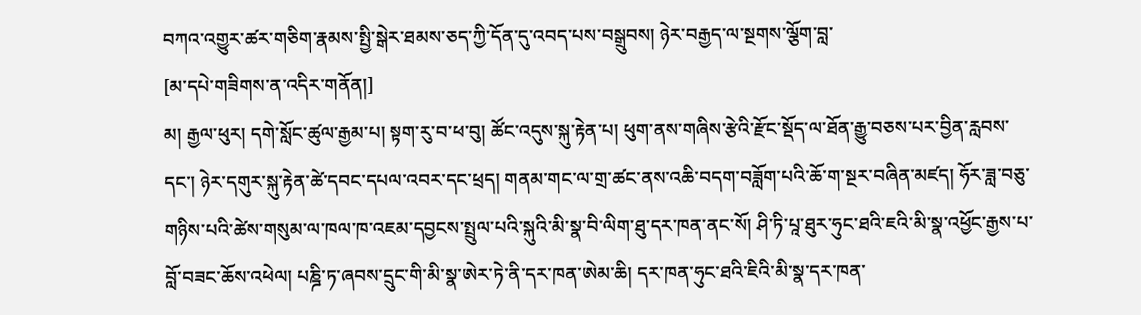བཀའ་འགྱུར་ཚར་གཅིག་རྣམས་སྤྱི་སྒེར་ཐམས་ཅད་ཀྱི་དོན་དུ་འབད་པས་བསྒྲུབས། ཉེར་བརྒྱད་ལ་སྔགས་ལྕོག་བླ་
[མ་དཔེ་གཟིགས་ན་འདིར་གནོན།]
མ། རྒྱལ་ཕུར། དགེ་སློང་ཚུལ་རྒྱམ་པ། སྟག་རུ་བ་ཕ་བུ། ཚོང་འདུས་སྐུ་རྟེན་པ། ཕུག་ནས་གཞིས་རྩེའི་རྫོང་སྡོད་ལ་ཐོན་རྒྱུ་བཅས་པར་བྱིན་རླབས་དང་། ཉེར་དགུར་སྐུ་རྟེན་ཚེ་དབང་དཔལ་འབར་དང་ཕྲད། གནམ་གང་ལ་གྲ་ཚང་ནས་འཆི་བདག་བཟློག་པའི་ཆོ་ག་སྔར་བཞིན་མཛད། ཧོར་ཟླ་བཅུ་གཉིས་པའི་ཚེས་གསུམ་ལ་ཁལ་ཁ་འཇམ་དབྱངས་སྤྲུལ་པའི་སྐུའི་མི་སྣ་བི་ལིག་ཐུ་དར་ཁན་ནང་སོ། ཤི་ཏི་པཱ་ཐུར་ཧུང་ཐའི་ཇའི་མི་སྣ་འཕྱོང་རྒྱས་པ་བློ་བཟང་ཆོས་འཕེལ། པཎྜི་ཏ་ཞབས་དྲུང་གི་མི་སྣ་ཨེར་ཏེ་ནི་དར་ཁན་ཨེམ་ཆི། དར་ཁན་ཧུང་ཐའི་ཇིའི་མི་སྣ་དར་ཁན་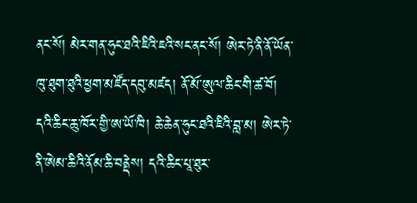ནང་སོ། མེར་གན་ཧུང་ཐའི་ཇིའི་ཇའི་སང་ནང་སོ། ཨེར་ཏེ་ནི་ནོ་ཡོན་ཁུ་ཐུག་ཐུའི་ཕྱག་མཛོད་དབུ་མཛད། ནོ་མོ་ཨུལ་ཆིང་གི་ཚ་བོ། དའི་ཆིང་ཆུ་ཁོར་གྱི་ཨ་ཡོ་ཁི། ཆེ་ཆེན་ཧུང་ཐའི་ཇིའི་བླ་མ། ཨེར་ཏེ་ནི་ཨེམ་ཆིའི་ནོམ་ཆི་བནྡེས། དའི་ཆིང་པཱ་ཐུར་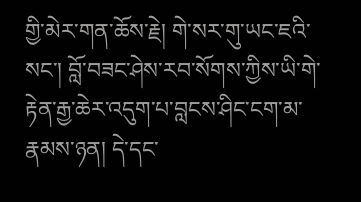གྱི་མེར་གན་ཆོས་རྗེ། གེ་སར་གུ་ཡང་ཇའི་སང་། བློ་བཟང་ཤེས་རབ་སོགས་ཀྱིས་ཡི་གེ་རྟེན་རྒྱ་ཆེར་འདུག་པ་བླངས་ཤིང་ངག་མ་རྣམས་ཉན། དེ་དང་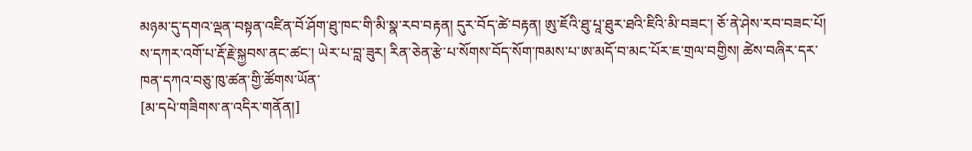མཉམ་དུ་དགའ་ལྡན་བསྟན་འཛིན་བོ་ཤོག་ཐུ་ཁང་གི་མི་སྣ་རབ་བརྟན། དུར་བོད་ཚེ་བརྟན། ཨུ་ཇོའི་ཐུ་པཱ་ཐུར་ཐའི་ཇིའི་མི་བཟང་། ཅོ་ནེ་ཤེས་རབ་བཟང་པོ། ས་དཀར་འགོ་པ་རྡོ་རྗེ་སྐྱབས་ནང་ཚང་། ཡེར་པ་བླ་ཟུར། རིན་ཅེན་རྩེ་པ་སོགས་བོད་སོག་ཁམས་པ་ཨ་མདོ་བ་མང་པོར་ཇ་གྲལ་བགྱིས། ཚེས་བཞིར་དར་ཁན་དཀའ་བཅུ་ཁུ་ཚན་གྱི་ཚོགས་ཡོན་
[མ་དཔེ་གཟིགས་ན་འདིར་གནོན།]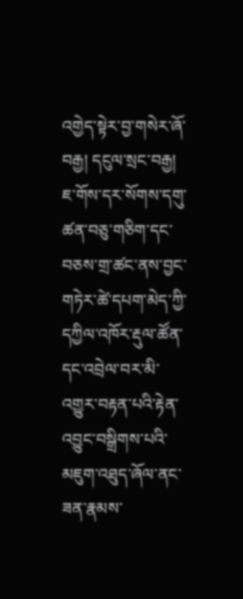འགྱེད་སྟེར་བྱ་གསེར་ཞོ་བརྒྱ། དངུལ་སྲང་བརྒྱ། ཇ་གོས་དར་སོགས་དགུ་ཚན་བཅུ་གཅིག་དང་བཅས་གྲ་ཚང་ནས་བྱང་གཏེར་ཚེ་དཔག་མེད་ཀྱི་དཀྱིལ་འཁོར་རྡུལ་ཚོན་དང་འབྲེལ་བར་མི་འགྱུར་བརྟན་པའི་རྟེན་འབྱུང་བསྒྲིགས་པའི་མཇུག་འཐུད་ཞོལ་ནང་ཟན་རྣམས་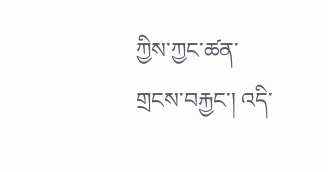ཀྱིས་ཀྱང་ཚན་གྲངས་བརྐྱང་། འདི་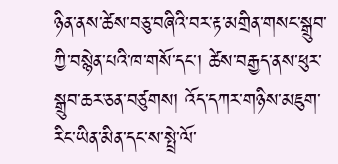ཉིན་ནས་ཚེས་བཅུ་བཞིའི་བར་རྟ་མགྲིན་གསང་སྒྲུབ་ཀྱི་བསྙེན་པའི་ཁ་གསོ་དང་། ཚེས་བརྒྱད་ནས་ཕུར་སྒྲུབ་ཆར་ཅན་བཙུགས། འོད་དཀར་གཉིས་མཇུག་རིང་ཡིན་མིན་དང་ས་སྤྲེ་ལོ་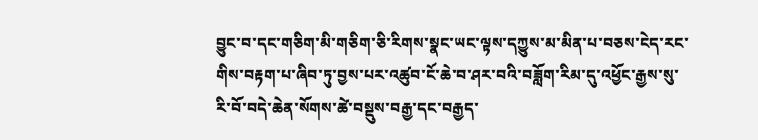བྱུང་བ་དང་གཅིག་མི་གཅིག་ཅི་རིགས་སྣང་ཡང་ལྟས་དཀྱུས་མ་མིན་པ་བཅས་ངེད་རང་གིས་བརྟག་པ་ཞིབ་ཏུ་བྱས་པར་འཚུབ་ངོ་ཆེ་བ་ཤར་བའི་བཟློག་རིམ་དུ་འཕྱོང་རྒྱས་སུ་རི་བོ་བདེ་ཆེན་སོགས་ཚེ་བསྡུས་བརྒྱ་དང་བརྒྱད་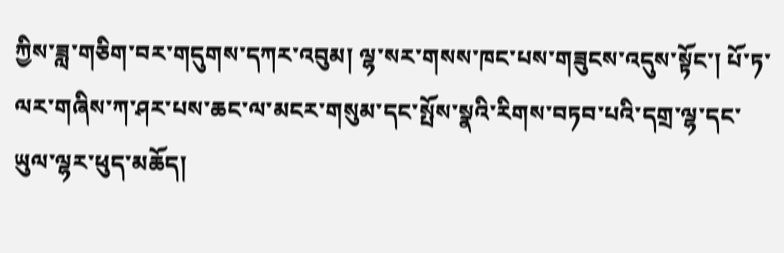ཀྱིས་ཟླ་གཅིག་བར་གདུགས་དཀར་འབུམ། ལྷ་སར་གསས་ཁང་པས་གཟུངས་འདུས་སྟོང་། པོ་ཏ་ལར་གཞིས་ཀ་ཤར་པས་ཆང་ལ་མངར་གསུམ་དང་སྤོས་སྣའི་རིགས་བཏབ་པའི་དགྲ་ལྷ་དང་ཡུལ་ལྷར་ཕུད་མཆོད།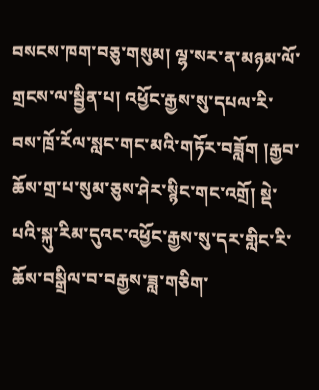བསངས་ཁག་བཅུ་གསུམ། ལྷ་སར་ན་མཉམ་ལོ་གྲངས་ལ་སྦྱིན་པ། འཕྱོང་རྒྱས་སུ་དཔལ་རི་བས་ཁྲོ་རོལ་སླང་གང་མའི་གཏོར་བཟློག །རྒྱབ་ཆོས་གྲ་པ་སུམ་ཅུས་ཤེར་སྙིང་གང་འགྲོ། སྡེ་པའི་སྐུ་རིམ་དུའང་འཕྱོང་རྒྱས་སུ་དར་གླིང་རི་ཆོས་བསྒྲིལ་བ་བརྒྱས་ཟླ་གཅིག་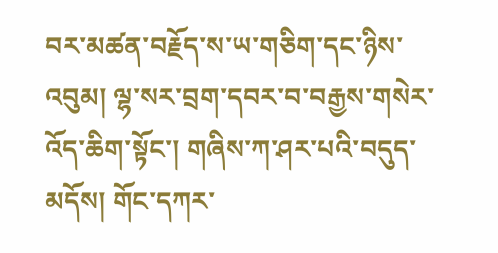བར་མཚན་བརྗོད་ས་ཡ་གཅིག་དང་ཉིས་འབུམ། ལྷ་སར་བྲག་དབར་བ་བརྒྱས་གསེར་འོད་ཆིག་སྟོང་། གཞིས་ཀ་ཤར་པའི་བདུད་མདོས། གོང་དཀར་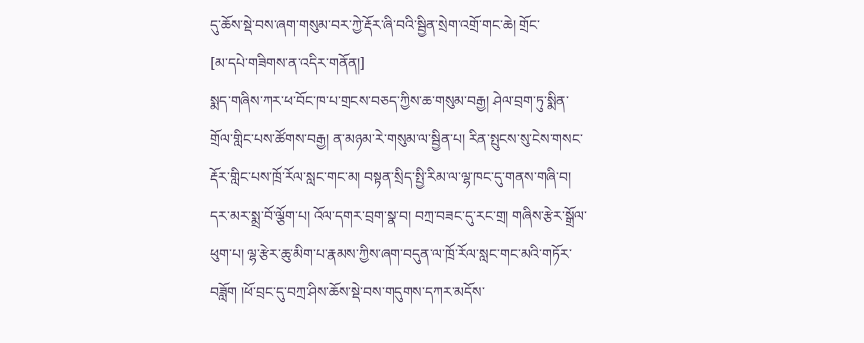དུ་ཆོས་སྡེ་བས་ཞག་གསུམ་བར་ཀྱེ་རྡོར་ཞི་བའི་སྦྱིན་སྲེག་འགྲོ་གང་ཆེ། གྲོང་
[མ་དཔེ་གཟིགས་ན་འདིར་གནོན།]
སྨད་གཞིས་ཀར་ཕ་བོང་ཁ་པ་གྲངས་བཅད་ཀྱིས་ཆ་གསུམ་བརྒྱ། ཤེལ་བྲག་ཏུ་སྨིན་གྲོལ་གླིང་པས་ཚོགས་བརྒྱ། ན་མཉམ་རེ་གསུམ་ལ་སྦྱིན་པ། རིན་སྤུངས་སུ་ངེས་གསང་རྡོར་གླིང་པས་ཁྲོ་རོལ་སླང་གང་མ། བསྟན་སྲིད་སྤྱི་རིམ་ལ་ལྷ་ཁང་དུ་གནས་གཞི་བ། དར་མར་སྨྲ་བོ་ལྕོག་པ། འོལ་དགར་བྲག་སྣ་བ། བཀྲ་བཟང་དུ་རང་གྲ། གཞིས་རྩེར་སྒྲོལ་ཕུག་པ། ལྷ་རྩེར་ཆུ་མིག་པ་རྣམས་ཀྱིས་ཞག་བདུན་ལ་ཁྲོ་རོལ་སླང་གང་མའི་གཏོར་བཟློག །ཕོ་བྲང་དུ་བཀྲ་ཤིས་ཆོས་སྡེ་བས་གདུགས་དཀར་མདོས་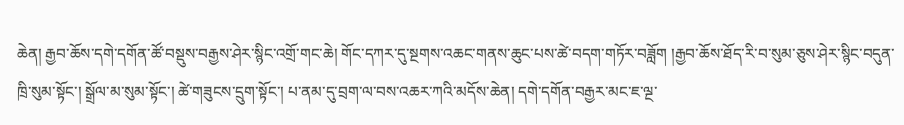ཆེན། རྒྱབ་ཆོས་དགེ་དགོན་ཚོ་བསྡུས་བརྒྱས་ཤེར་སྙིང་འགྲོ་གང་ཆེ། གོང་དཀར་དུ་སྔགས་འཆང་གནས་ཆུང་པས་ཚེ་བདག་གཏོར་བཟློག །རྒྱབ་ཆོས་ཐོད་རི་བ་སུམ་ཅུས་ཤེར་སྙིང་བདུན་ཁྲི་སུམ་སྟོང་། སྒྲོལ་མ་སུམ་སྟོང་། ཚེ་གཟུངས་དྲུག་སྟོང་། པ་ནམ་དུ་བྲག་ལ་བས་འཆར་ཀའི་མདོས་ཆེན། དགེ་དགོན་བརྒྱར་མང་ཇ་ལྔ་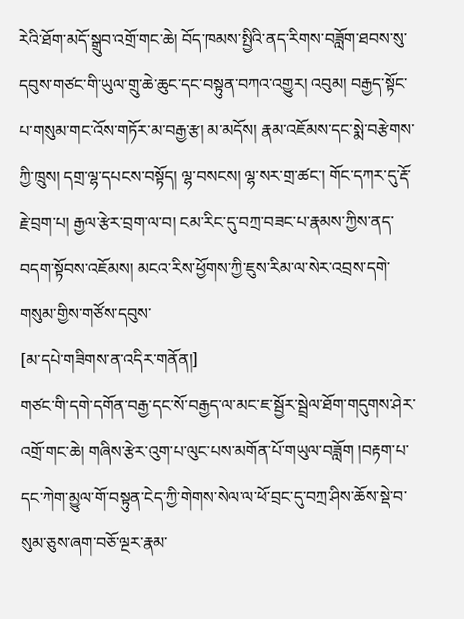རེའི་ཐོག་མདོ་སྒྲུབ་འགྲོ་གང་ཆེ། བོད་ཁམས་སྤྱིའི་ནད་རིགས་བཟློག་ཐབས་སུ་དབུས་གཙང་གི་ཡུལ་གྲུ་ཆེ་ཆུང་དང་བསྟུན་བཀའ་འགྱུར། འབུམ། བརྒྱད་སྟོང་པ་གསུམ་གང་འོས་གཏོར་མ་བརྒྱ་རྩ། མ་མདོས། རྣམ་འཇོམས་དང་སྨེ་བརྩེགས་ཀྱི་ཁྲུས། དགྲ་ལྷ་དཔངས་བསྟོད། ལྷ་བསངས། ལྷ་སར་གྲ་ཚང་། གོང་དཀར་དུ་རྡོ་རྗེ་བྲག་པ། རྒྱལ་རྩེར་བྲག་ལ་བ། ངམ་རིང་དུ་བཀྲ་བཟང་པ་རྣམས་ཀྱིས་ནད་བདག་སྟོབས་འཇོམས། མངའ་རིས་ཕྱོགས་ཀྱི་ཇུས་རིམ་ལ་སེར་འབྲས་དགེ་གསུམ་གྱིས་གཙོས་དབུས་
[མ་དཔེ་གཟིགས་ན་འདིར་གནོན།]
གཙང་གི་དགེ་དགོན་བརྒྱ་དང་སོ་བརྒྱད་ལ་མང་ཇ་སྦྱོར་སྦྲེལ་ཐོག་གདུགས་ཤེར་འགྲོ་གང་ཆེ། གཞིས་རྩེར་འུག་པ་ལུང་པས་མགོན་པོ་གཡུལ་བཟློག །བརྟག་པ་དང་ཀེག་མྱུལ་གོ་བསྟུན་ངེད་ཀྱི་གེགས་སེལ་ལ་ཕོ་བྲང་དུ་བཀྲ་ཤིས་ཆོས་སྡེ་བ་སུམ་ཅུས་ཞག་བཅོ་ལྔར་རྣམ་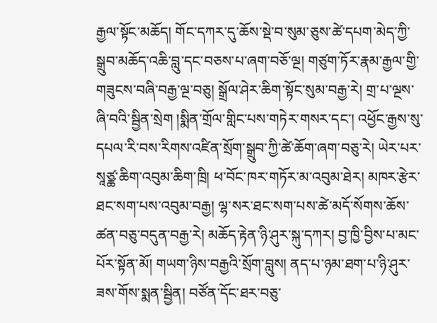རྒྱལ་སྟོང་མཆོད། གོང་དཀར་དུ་ཆོས་སྡེ་བ་སུམ་ཅུས་ཚེ་དཔག་མེད་ཀྱི་སྒྲུབ་མཆོད་འཆི་བླུ་དང་བཅས་པ་ཞག་བཅོ་ལྔ། གཙུག་ཏོར་རྣམ་རྒྱལ་གྱི་གཟུངས་བཞི་བརྒྱ་ལྔ་བཅུ། སྒྲོལ་ཤེར་ཆིག་སྟོང་སུམ་བརྒྱ་རེ། གྲ་པ་ལྔས་ཞི་བའི་སྦྱིན་སྲེག །སྨིན་གྲོལ་གླིང་པས་གཏེར་གསར་དང་། འཕྱོང་རྒྱས་སུ་དཔལ་རི་བས་རིགས་འཛིན་སྲོག་སྒྲུབ་ཀྱི་ཚེ་ཆོག་ཞག་བཅུ་རེ། ཡེར་པར་སཱཙྪ་ཆིག་འབུམ་ཆིག་ཁྲི། ཕ་བོང་ཁར་གཏོར་མ་འབུམ་ཐེར། མཁར་རྩེར་ཐང་སག་པས་འབུམ་བརྒྱ། ལྷ་སར་ཐང་སག་པས་ཚེ་མདོ་སོགས་ཆོས་ཚན་བཅུ་བདུན་བརྒྱ་རེ། མཆོད་རྟེན་ཉི་ཤུར་སྐུ་དཀར། བྱ་ཁྱི་བྱིས་པ་མང་པོར་སྟོན་མོ། གཡག་ཉིས་བརྒྱའི་སྲོག་བླུས། ནད་པ་ཉམ་ཐག་པ་ཉི་ཤུར་ཟས་གོས་སྨན་སྦྱིན། བཙོན་དོང་ཐར་བཅུ་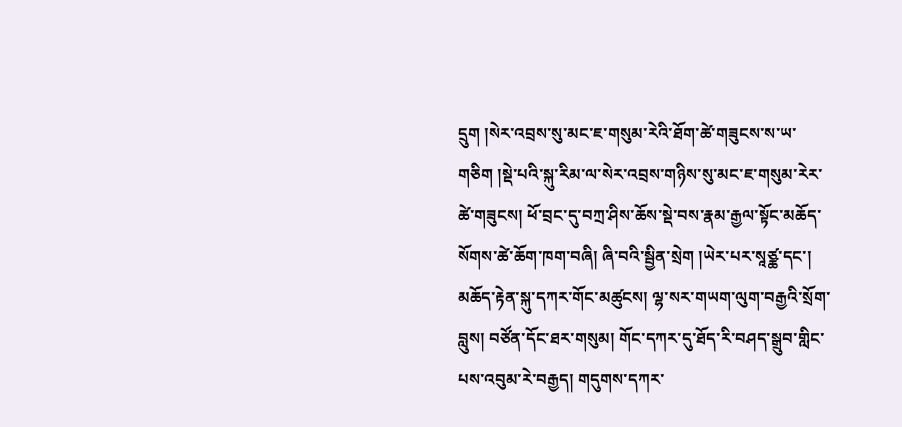དྲུག །སེར་འབྲས་སུ་མང་ཇ་གསུམ་རེའི་ཐོག་ཚེ་གཟུངས་ས་ཡ་གཅིག །སྡེ་པའི་སྐུ་རིམ་ལ་སེར་འབྲས་གཉིས་སུ་མང་ཇ་གསུམ་རེར་ཚེ་གཟུངས། ཕོ་བྲང་དུ་བཀྲ་ཤིས་ཆོས་སྡེ་བས་རྣམ་རྒྱལ་སྟོང་མཆོད་སོགས་ཚེ་ཆོག་ཁག་བཞི། ཞི་བའི་སྦྱིན་སྲེག །ཡེར་པར་སཱཙྪ་དང་། མཆོད་རྟེན་སྐུ་དཀར་གོང་མཚུངས། ལྷ་སར་གཡག་ལུག་བརྒྱའི་སྲོག་བླུས། བཙོན་དོང་ཐར་གསུམ། གོང་དཀར་དུ་ཐོད་རི་བཤད་སྒྲུབ་གླིང་པས་འབུམ་རེ་བརྒྱད། གདུགས་དཀར་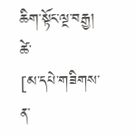ཆིག་སྟོང་ལྔ་བརྒྱ། ཚེ་
[མ་དཔེ་གཟིགས་ན་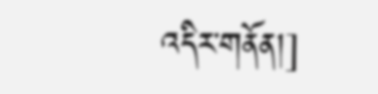འདིར་གནོན།]